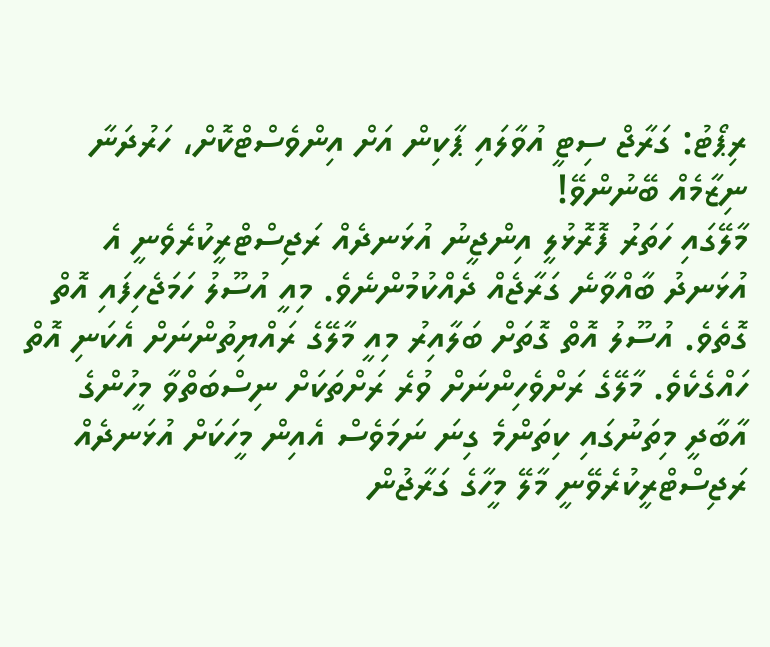ރިޕޯޓު: ގަރާޖް ސިޓީ އުވާލައި ޕާކިން އަށް އިންވެސްޓްކޮށް، ހަރުދަނާ ނިޒާމެއް ބޭނުންވޭ!
މާލޭގައި ހަތަރު ފޮރޮޅުލީ އިންޖީނު އުޅަނދެއް ރަޖިސްޓްރީކުރެވެނީ އެ އުޅަނދު ބާއްވާނެ ގަރާޖެއް ދެއްކުމުންނެވެ. މިއީ އުސޫލު ހަމަޖެހިފައި އޮތް ގޮތެވެ. އުސޫލު އޮތް ގޮތަށް ބަލާއިރު މިއީ މާލޭގެ ރައްޔިތުންނަށް އެކަނި އޮތް ހައްގެކެވެ. މާލޭގެ ރަށްވެހިންނަށް ވުރެ ރަށްތަކަށް ނިސްބަތްވާ މީހުންގެ އާބާދީ މިތަނުގައި ކިތަންމެ ގިނަ ނަމަވެސް އެއިން މީހަކަށް އުޅަނދެއް ރަޖިސްޓްރީކުރެވޭނީ މާލޭ މީހާގެ ގަރާޖުން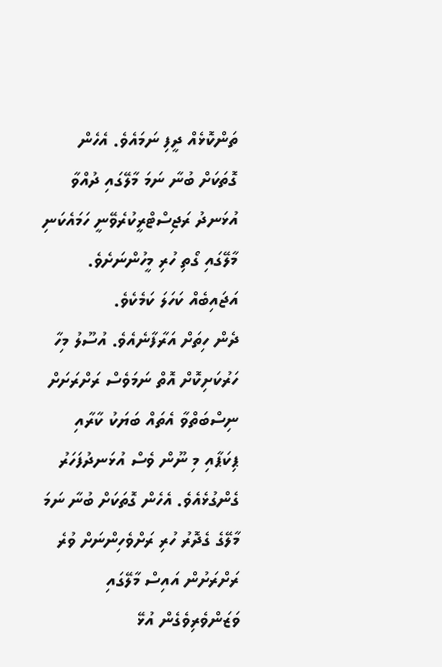ތަންކޮޅެއް ދީފި ނަމައެވެ. އެހެން ގޮތަކަށް ބުނާ ނަމަ މާލޭގައި ދުއްވާ އުޅަނދު ރަޖިސްޓްރީކުރެވޭނީ ހަމައެކަނި މާލޭގައި ގޯތި ހުރި މީހުންނަށެވެ. އަޖައިބެއް ކަހަލަ ކަމެކެވެ.
ދެން ހިތަށް އަރާފާނެއެވެ. އުސޫލު މިހާ ހަރުކަށިކޮށް އޮތް ނަމަވެސް ރަށްރަށަށް ނިސްބަތްވާ އެތައް ބަޔަކު ކާރާއި ޕިކަޕާއި މި ނޫން ވެސް އުޅަނދުފަހަރު ގެންގުޅެއެވެ. އެހެން ގޮތަކަށް ބުނާ ނަމަ މާލޭގެ ގެދޮރު ހުރި ރަށްވެހިންނަށް ވުރެ ރަށްރަށުން އައިސް މާލޭގައި ވަޒަންވެރިވެގެން އުޅޭ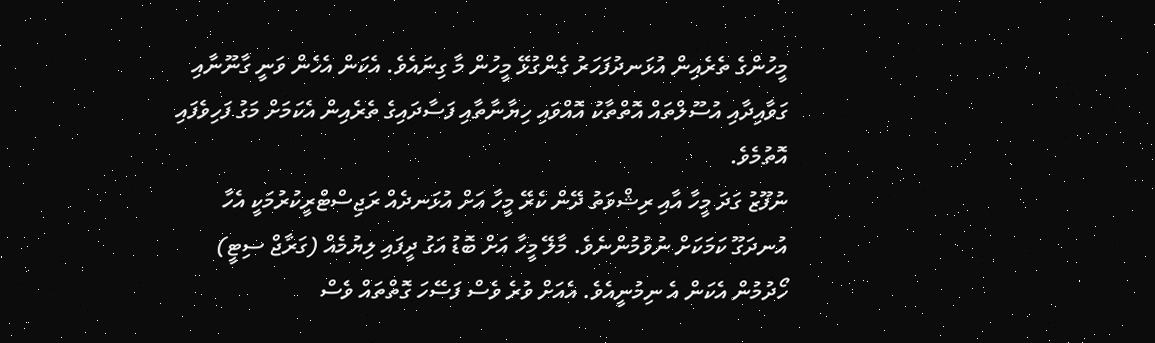މީހުންގެ ތެރެއިން އުޅަނދުފަހަރު ގެންގުޅޭ މީހުން މާ ގިނައެވެ. އެކަން އެހެން ވަނީ ގާނޫނާއި ގަވާއިދާއި އުސޫލްތައް އޮތްތާކު އޮއްވައި ހިޔާނާތާއި ފަސާދައިގެ ތެރެއިން އެކަމަށް މަގު ފަހިވެފައި އޮތުމެވެ.
ނުފޫޒު ގަދަ މީހާ އާއި ރިޝްވަތު ދޭން ކެރޭ މީހާ އަށް އުޅަނދެއް ރަޖިސްޓްރީކުރުމަކީ އެހާ އުނދަގޫ ކަމަކަށް ނުވުމުންނެވެ. މާލޭ މީހާ އަށް ބޮޑު އަގު ދީފައި ލިޔުމެއް (ގަރާޖް ސިޓީ) ހޯދުމުން އެކަން އެ ނިމުނީއެވެ. އެއަށް ވުރެ ވެސް ފަސޭހަ ގޮތްތައް ވެސް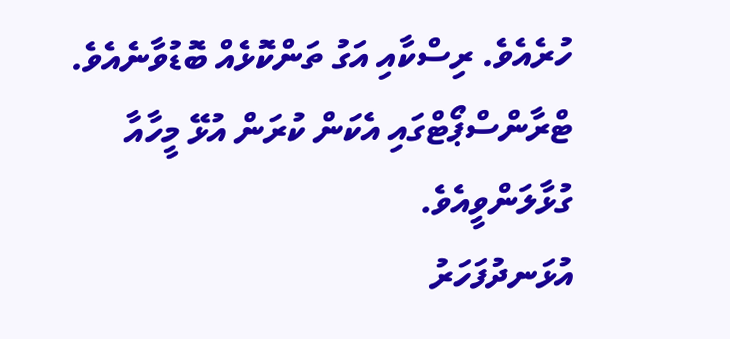ހުރެއެވެ. ރިސްކާއި އަގު ތަންކޮޅެއް ބޮޑުވާނެއެވެ. ޓްރާންސްޕޯޓްގައި އެކަން ކުރަން އުޅޭ މީހާއާ ގުޅާލަންވީއެވެ.
އުޅަނދުފަހަރު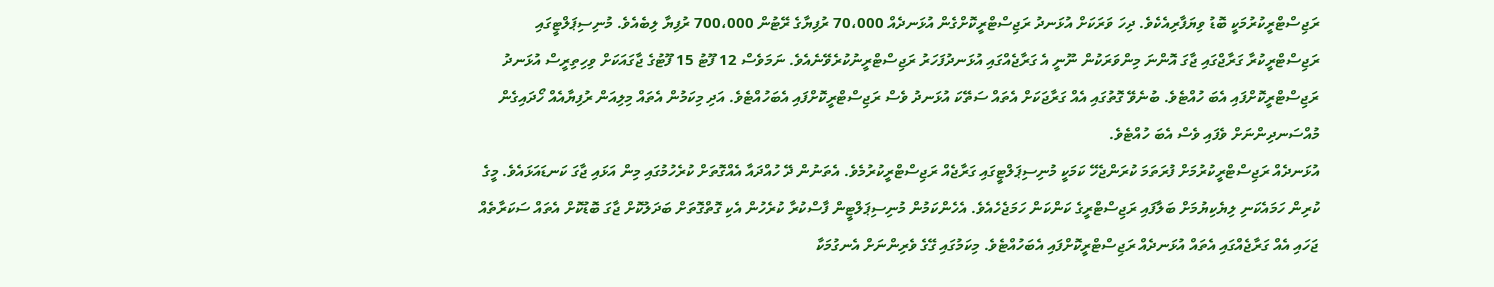ރަޖިސްޓްރީކުރުމަކީ ބޮޑު ވިޔަފާރިއެކެވެ. ދިހަ ވަރަކަށް އުޅަނދު ރަޖިސްޓްރީކޮށްގެން އުޅަނދެއް 70،000 ރުފިޔާގެ ރޭޓުން 700،000 ރުފިޔާ ލިބެއެވެ. މުނިސިޕަލްޓީގައި ރަޖިސްޓްރީކުރާ ގަރާޖްގައި ޖާގަ އޮންނަ މިންވަރަކުން ނޫނީ އެ ގަރާޖެއްގައި އުޅަނދުފަހަރު ރަޖިސްޓްރީނުކުރެވޭނެއެވެ. ނަމަވެސް 12 ފޫޓު 15 ފޫޓުގެ ޖާގައަކަށް ވިހިތިރީސް އުޅަނދު ރަޖިސްޓްރީކޮށްފައި އެބަ ހުއްޓެވެ. ބުނެވޭ ގޮތުގައި އެއް ގަރާޖަކަށް އެތައް ސަތޭކަ އުޅަނދު ވެސް ރަޖިސްޓްރީކޮށްފައި އެބަހުއްޓެވެ. އަދި މިކަމުން އެތައް މިލިއަން ރުފިޔާއެއް ހޯދައިގެން މުއްސަނދިންނަށް ވެފައި ވެސް އެބަ ހުއްޓެވެ.
އުޅަނދެއް ރަޖިސްޓްރީކުރުމަށް ފުރަތަމަ ކުރަންޖެހޭ ކަމަކީ މުނިސިޕަލްޓީގައި ގަރާޖެއް ރަޖިސްޓްރީކުރުމެވެ. އެތަނުން ދޭ ހުއްދައާ އެއްގޮތަށް ކުރެހުމުގައި މިން އަޅައި ޖާގަ ކަނޑައަޅައެވެ. މީގެ ކުރިން ހަމައެކަނި ލިޔެކިޔުމަށް ބަލާފައި ރަޖިސްޓްރީގެ ކަންކަން ހަމަޖެހެއެވެ. އެހެންކަމުން މުނިސިޕަލްޓީން ފާސްކުރާ ކުރެހުން އެކި ގޮތްގޮތަށް ބަދަލުކޮށް ޖާގަ ބޮޑުކޮށް އެތައް ސަކަރާތެއް ޖަހައި އެއް ގަރާޖެއްގައި އެތައް އުޅަނދެއް ރަޖިސްޓްރީކޮށްފައި އެބަހުއްޓެވެ. މިކަމުގައި ގޭގެ ވެރިންނަށް އެނގުމަކާ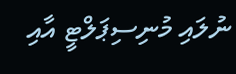ނުލައި މުނިސިޕަލްޓީ އާއި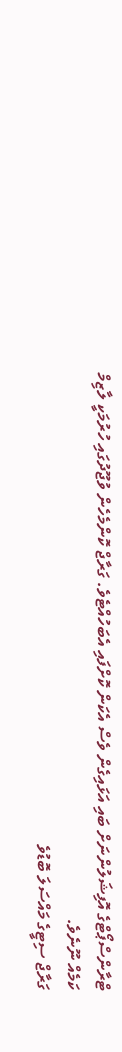ޓްރާންސްޕޯޓްގެ އޮފިޝަލުންނަށް ބައި އަޅައިގެން ވެސް އެކަން ކޮށްފައި އެބަހުއްޓެވެ. ގަރާޖް ކޮންމެހެން ވުޖޫދުގައި ހުރުމަކީ ލާޒިމް ކަމެއް ނޫނެވެ.
ގަރާޖް ސިޓީގެ މައްސަލަ ބޮޑުވެ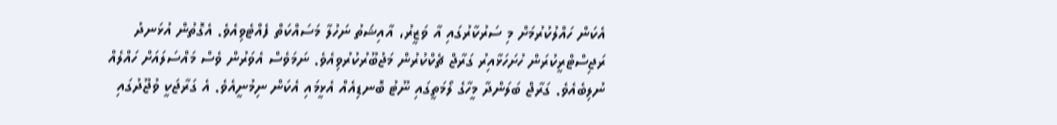އެކަން ހައްލުކުރުމަށް މި ސަރުކާރުގައި އާ ވަޒީރު، އާއިޝަތު ނަހުލާ މަސައްކަތް ފެއްޓެވިއެވެ. އެގޮތުން އުޅަނދު ރަޖިސްޓްރީކުރަން ހުށަހަޅާއިރު ގަރާޖް ޗެކްކުރުން މަޖުބޫރުކުރުވިއެވެ. ނަމަވެސް އެވަރުން ވެސް މައްސަލައަށް ހައްލެއް ނުލިބެއެވެ. ގަރާޖް ބަލަންދާ މީހާގެ ލޯމަތީގައި ނޫޓު ބޮނޑިއެއް އެޅީމައި އެކަން ނިމުނީއެވެ. އެ ގަރާޖަކީ ވުޖޫދުގައި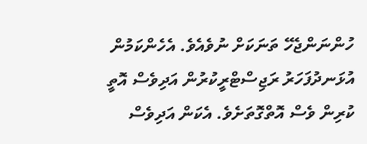ހުންނަންޖެހޭ ތަނަކަށް ނުވެއެވެ. އެހެންކަމުން އުޅަނދުފަހަރު ރަޖިސްޓްރީކުރުން އަދިވެސް އޮތީ ކުރިން ވެސް އޮތްގޮތަށެވެ. އެކަން އަދިވެސް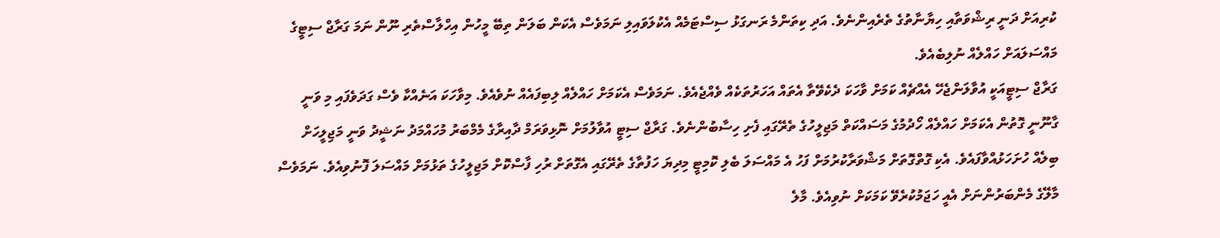ކުރިއަށް ދަނީ ރިޝްވަތާއި ހިޔާނާތުގެ ތެރެއިންނެވެ. އަދި ކިތަންމެ ރަނގަޅު ސިސްޓަމެއް އެކުލަވައިލި ނަމަވެސް އެކަން ބަލަން ތިބޭ މީހުން އިހްލާސްތެރި ނޫން ނަމަ ގަރާޖް ސިޓީގެ މައްސަލައަށް ހައްލެއް ނުލިބެއެވެ.
ގަރާޖް ސިޓީއަކީ އުވާލަންޖެހޭ އެއްޗެއް ކަމަށް ވާހަކަ ދެކެވޭތާ އެތައް އަހަރުތަކެއް ވެއްޖެއެވެ. ނަމަވެސް އެކަމަށް ހައްލެއް ލިބިފައެއް ނުވެއެވެ. މިވާހަކަ އަނެއްކާ ވެސް ގަދަވެފައި މި ވަނީ ގާނޫނީ ގޮތުން އެކަމަށް ހައްލެއް ހޯދުމުގެ މަސައްކަތް މަޖިލީހުގެ ތެރޭގައި ފެށި ހިސާބުންނެވެ. ގަރާޖް ސިޓީ އުވާލުމަށް ނޮޅިވަރަމް ދާއިރާގެ މެމްބަރު މުހައްމަދު ނަޝީދު ވަނީ މަޖިލީހަށް ބިލެއް ހުށަހަޅުއްވާފައެވެ. އެކި ގޮތްގޮތަށް މަޝްވަރާކުރުމަށް ފަހު އެ މައްސަލަ ބެލި ކޮމިޓީ މިދިޔަ ހަފުތާގެ ތެރޭގައި އެގޮތަށް ރުހި ފާސްކޮށް މަޖިލީހުގެ ތަޅުމަށް މައްސަލަ ފޮނުވިއެވެ. ނަމަވެސް މާލޭގެ މެންބަރުންނަށް އެއީ ހަޖަމުކުރެވޭ ކަމަކަށް ނުވިއެވެ. މާލެ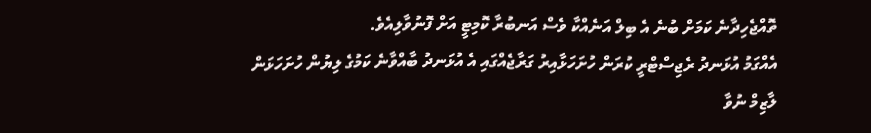ތޮއްޖެހިދާނެ ކަމަށް ބުނެ އެ ބިލް އަނެއްކާ ވެސް އަނބުރާ ކޮމިޓީ އަށް ފޮނުވާލިއެވެ.
އެއްގަމު އުޅަނދު ރެޖިސްޓްރީ ކުރަން ހުށަހަޅާއިރު ގަރާޖެއްގައި އެ އުޅަނދު ބާއްވާނެ ކަމުގެ ލިޔުން ހުށަހަޅަން ލާޒިމް ނުވާ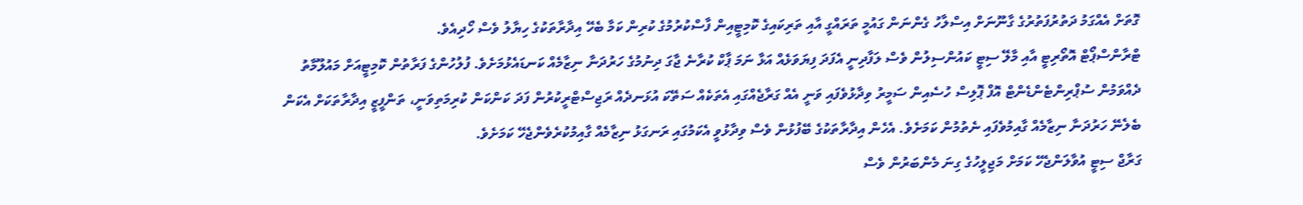ގޮތަށް އެއްގަމު ދަތުރުފަތުރުގެ ގާނޫނަށް އިސްލާހު ގެންނަން ގައުމީ ތަރައްގީ އާއި ތަރިކައިގެ ކޮމިޓީއިން ފާސްކުރުމުގެ ކުރިން ކަމާ ބެހޭ އިދާރާތަކުގެ ހިޔާލު ވެސް ހޯދިއެވެ.
ޓްރާންސްޕޯޓް އޮތޯރިޓީ އާއި މާލޭ ސިޓީ ކައުންސިލުން ވެސް ލަފާދިނީ އެފަދަ ފިޔަވަޅެއް އަޅާ ނަމަ ޕާކް ކުރާނެ ޖާގަ ދިނުމުގެ ހަރުދަނާ ނިޒާމެއް ކަނޑައެޅުމަށެވެ. ފުލުހުންގެ ފަރާތުން ކޮމިޓީއަށް މައުލޫމާތު ދެއްވަމުން ސުޕްރިންޓެންޑެންޓް އޮފް ޕޮލިސް ހުސެއިން ސަމީރު ވިދާޅުވެފައި ވަނީ އެއް ގަރާޖެއްގައި އެތަކެއް ސަތޭކަ އުޅަނދެއް ރަޖިސްޓްރީކުރުން ފަދަ ކަންކަން ކުރިމަތިވަނީ، ތަންފީޒީ އިދާރާތަކަށް އެކަން ބެލެނޭ ހަރުދަނާ ނިޒާމެއް ގާއިމުވެފައި ނެތުމުން ކަމަށެވެ. އެހެން އިދާރާތަކުގެ ބޭފުޅުން ވެސް ވިދާޅުވީ އެކަމުގައި ރަނގަޅު ނިޒާމެއް ގާއިމުކުރެވެންޖެހޭ ކަމަށެވެ.
ގަރާޖް ސިޓީ އުވާލަންޖެހޭ ކަމަށް މަޖިލީހުގެ ގިނަ މެންބަރުން ވެސް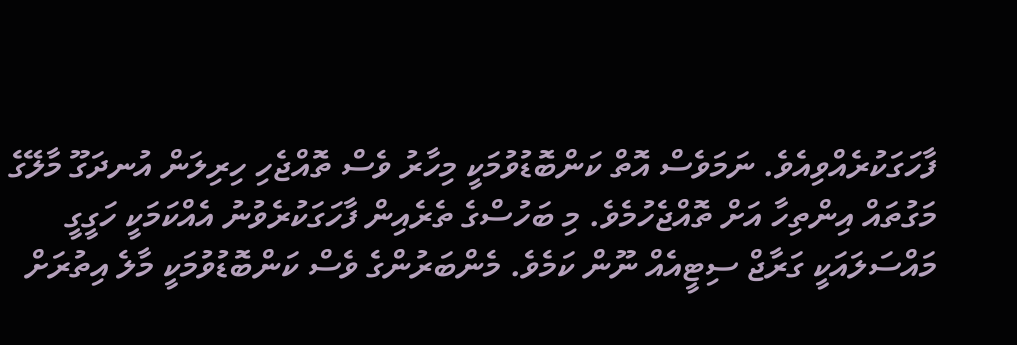ފާހަގަކުރެއްވިއެވެ. ނަމަވެސް އޮތް ކަންބޮޑުވުމަކީ މިހާރު ވެސް ތޮއްޖެހި ހިރިލަން އުނދަގޫ މާލޭގެ މަގުތައް އިންތިހާ އަށް ތޮއްޖެހުމެވެ. މި ބަހުސްގެ ތެރެއިން ފާހަގަކުރެވުނު އެއްކަމަކީ ހަގީގީ މައްސަލައަކީ ގަރާޖް ސިޓީއެއް ނޫން ކަމެވެ. މެންބަރުންގެ ވެސް ކަންބޮޑުވުމަކީ މާލެ އިތުރަށް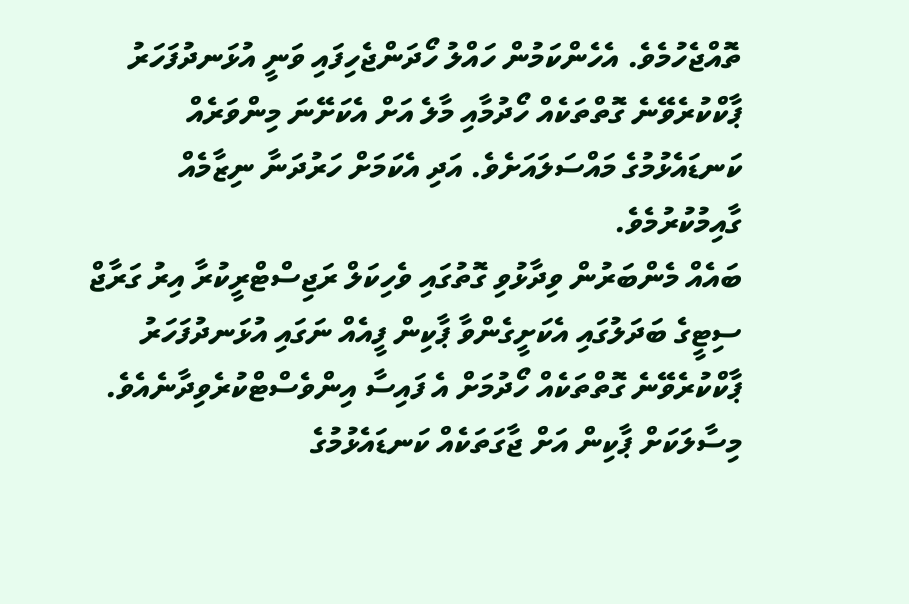ތޮއްޖެހުމެވެ. އެހެންކަމުން ހައްލު ހޯދަންޖެހިފައި ވަނީ އުޅަނދުފަހަރު ޕާކްކުރެވޭނެ ގޮތްތަކެއް ހޯދުމާއި މާލެ އަށް އެކަށޭނަ މިންވަރެއް ކަނޑައެޅުމުގެ މައްސަލައަށެވެ. އަދި އެކަމަށް ހަރުދަނާ ނިޒާމެއް ގާއިމުކުރުމެވެ.
ބައެއް މެންބަރުން ވިދާޅުވި ގޮތުގައި ވެހިކަލް ރަޖިސްޓްރީކުރާ އިރު ގަރާޖް ސިޓީގެ ބަދަލުގައި އެކަށީގެންވާ ޕާކިން ފީއެއް ނަގައި އުޅަނދުފަހަރު ޕާކްކުރެވޭނެ ގޮތްތަކެއް ހޯދުމަށް އެ ފައިސާ އިންވެސްޓްކުރެވިދާނެއެވެ. މިސާލަކަށް ޕާކިން އަށް ޖާގަތަކެއް ކަނޑައެޅުމުގެ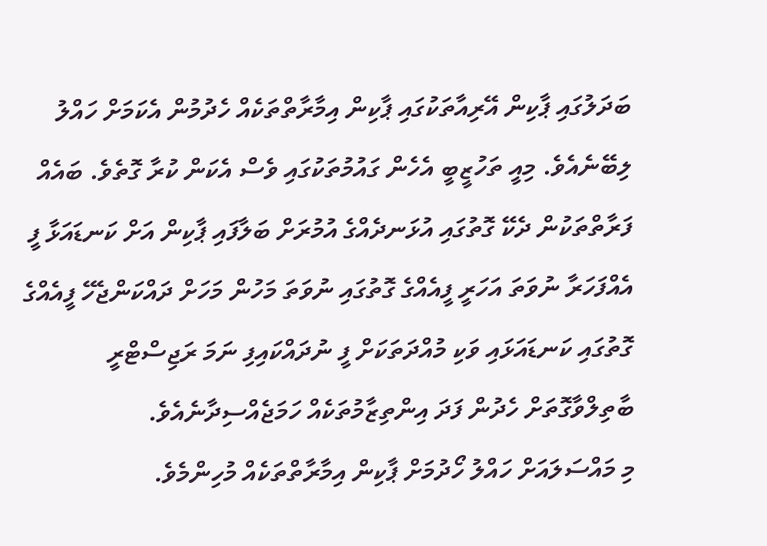ބަދަލުގައި ޕާކިން އޭރިއާތަކުގައި ޕާކިން އިމާރާތްތަކެއް ހެދުމުން އެކަމަށް ހައްލު ލިބޭނެއެވެ. މިއީ ތަހުޒީބީ އެހެން ގައުމުތަކުގައި ވެސް އެކަން ކުރާ ގޮތެވެ. ބައެއް ފަރާތްތަކުން ދެކޭ ގޮތުގައި އުޅަނދެއްގެ އުމުރަށް ބަލާފައި ޕާކިން އަށް ކަނޑައަޅާ ފީ އެއްފަހަރާ ނުވަތަ އަހަރީ ފީއެއްގެ ގޮތުގައި ނުވަތަ މަހުން މަހަށް ދައްކަންޖެހޭ ފީއެއްގެ ގޮތުގައި ކަނޑައަޅައި ވަކި މުއްދަތަކަށް ފީ ނުދައްކައިފި ނަމަ ރަޖިސްޓްރީ ބާތިލްވާގޮތަށް ހެދުން ފަދަ އިންތިޒާމުތަކެއް ހަމަޖެއްސިދާނެއެވެ.
މި މައްސަލައަށް ހައްލު ހޯދުމަށް ޕާކިން އިމާރާތްތަކެއް މުހިންމެވެ.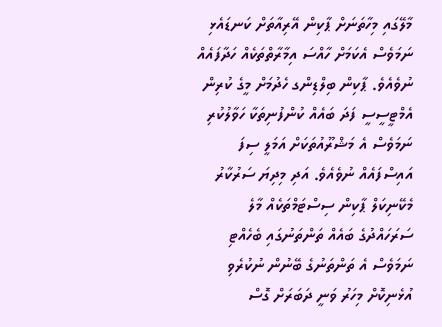މާލޭގައި މިހާތަނަށް ޕާކިން އޭރިއާތަށް ކަނޑައެޅި ނަމަވެސް އެކަމަށް ހާއްސަ އިމާރާތްތަކެއް ހަދާފައެއް ނުވެއެވެ. ޕާކިން ބިލްޑިންގ ހެދުމަށް މީގެ ކުރިން އެމްޓީސީސީ ފަދަ ބައެއް ކުންފުނިތަކާ ހަވާލުކުރި ނަމަވެސް އެ މަޝްރޫއުތަކަށް އަމަލީ ސިފަ އައިސްފައެއް ނުވެއެވެ. އަދި މިދިޔަ ސަރުކާރު މެކޭނިކަލް ޕާކިން ސިސްޓަމްތަކެއް މާލެ ސަރަހައްދުގެ ބައެއް ތަންތަނުގައި ބެހެއްޓި ނަމަވެސް އެ ތަންތަނުގެ ބޭނުން ނުކުރެވި އުޅެނިކޮށް މިހަރު ވަނީ ދަބަރަށް ގޮސް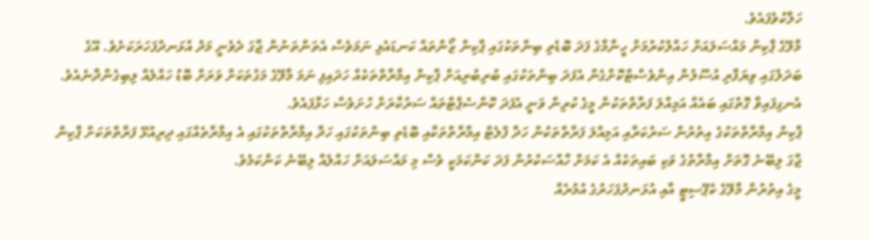ހަލާކުވެފައެވެ.
މާލޭގެ ޕާކިން މައްސަލައަށް ހައްލުކުރުމަށް ހީނާމާގެ ފަދަ ބޮޑެތި ބިންތަކުގައި ޕާކިން ޒޯންތައް ކަނޑައެޅި ނަމަވެސް އެތަންތަނުން ޖާގަ ދެވެނީ މަދު އުޅަނދުފަހަރަކަށެވެ. އޭގެ ބަދަލުގައި ވިޔަފާރި އުސޫލުން އިންވެސްޓްކޮށްގެން އެފަދަ ބިންތަކުގައި ބުރިބުރިއަށް ޕާކިން އިމާރާތްތަކެއް ހަދައިފި ނަމަ މާލޭގެ މަގުތަކަށް ވަރަށް ބޮޑު ހައްލެއް ލިބިގެންދާނެއެވެ. އެނގިފައިވާ ގޮތުގައި ބައެއް އަމިއްލަ ފަރާތްތަކުން މީގެ ކުރިން ވަނީ އެފަދަ ކޮންސެޕްޓްތައް ސަރުކާރަށް ހުށަވެސް ހަޅާފައެވެ.
ޕާކިން އިމާރާތްތަކުގެ އިތުރުން ސަރުކަރާއި އަމިއްލަ ފަރާތްތަކުން ހަދާ ފްލެޓް އިމާރާތްތަކާއި ބޮޑެތި ބިންތަކުގައި ހަދާ އިމާރާތްތަކުގައި އެ އިމާރާތެއްގައި ދިރިއުޅޭ ފަރާތްތަކަށް ޕާކިން ޖާގަ ލިބޭނެ ގޮތަށް އިމާރާތުގެ ވަކި ބައިތަކެއް އެ ކަމަށް ހާއްސަކުރުން ފަދަ ކަންކަމަކީ ވެސް މި މައްސަލައަށް ހައްލެއް ލިބޭނެ ކަންކަމެވެ.
މީގެ އިތުރުން މާލޭގެ ކެޕޭސިޓީ އާއި އުޅަނދުފަހަރުގެ އުމުރެއް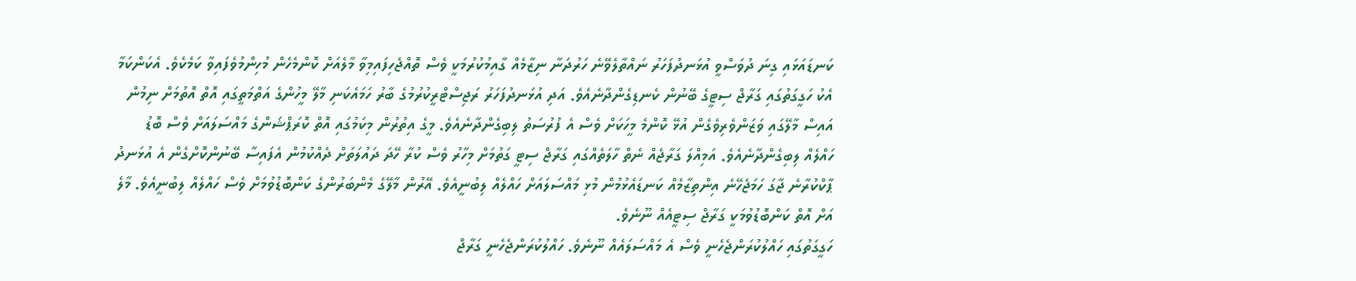ކަނޑައަޅައި ގިނަ ދުވަސްވީ އުޅަނދުފަހަރު ނައްތާލެވޭނެ ހަރުދަނާ ނިޒާމެއް ގާއިމުކުރުމަކީ ވެސް ތޮއްޖެހިފައިމިވާ މާލެއަށް ކޮންމެހެން މުހިންމުވެފައިވާ ކަމެކެވެ. އެކަންކަމާ އެކު ހަގީގަތުގައި ގަރާޖް ސިޓީގެ ބޭނުން ކެނޑިގެންދާނެއެވެ. އަދި އުޅަނދުފަހަރު ރަޖިސްޓްރީކުރުމުގެ ބާރު ހަމައެކަނި މާލޭ މީހުންގެ އަތްމަތީގައި އޮތް އޮތުމަށް ނިމުން އައިސް މާލޭގައި ވަޒަންވެރިވެގެން އުޅޭ ކޮންމެ މީހަކަށް ވެސް އެ ފުރުސަތު ލިބިގެންދާނެއެވެ. މީގެ އިތުރުން މިކަމުގައި އޮތް ކޮރަޕްޝަންގެ މައްސަލައަށް ވެސް ބޮޑު ހައްލެއް ލިބިގެންދާނެއެވެ. އަމިއްލަ ގަރާޖެއް ނެތް ހާލަތެއްގައި ގަރާޖް ސިޓީ ގަތުމަށް މިހާރު ވެސް ކުރާ ހޭދަ ދައުލަތަށް ދެއްކުމުން އެފައިސާ ބޭނުންކޮށްގެން އެ އުޅަނދު ޕާކްކުރާނެ ޖާގަ ހަމަޖެހޭނެ އިންތިޒާމެއް ކަނޑައެޅުމުން މުޅި މައްސަލައަށް ހައްލެއް ލިބުނީއެވެ. އޭރުން މާލޭގެ މެންބަރުންގެ ކަންބޮޑުވުމަށް ވެސް ހައްލެއް ލިބުނީއެވެ. މާލެ އަށް އޮތް ކަންބޮޑުވުމަކީ ގަރާޖް ސިޓީއެއް ނޫނެވެ.
ހަގީގަތުގައި ހައްލުކުރަންޖެހެނީ ވެސް އެ މައްސަލައެއް ނޫނެވެ. ހައްލުކުރަންޖެހެނީ ގަރާޖް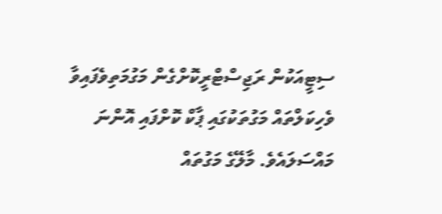ސިޓީއަކުން ރަޖިސްޓްރީކޮށްގެން މަގުމަތިވެފައިވާ ވެހިކަލްތައް މަގުތަކުގައި ޕާކް ކޮށްފައި އޮންނަ މައްސަލައެވެ. މާލޭގެ މަގުތައް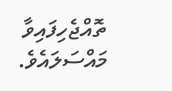ތޮއްޖެހިފައިވާ މައްސަލައެވެ.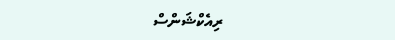ރިއެކްޝަންސް